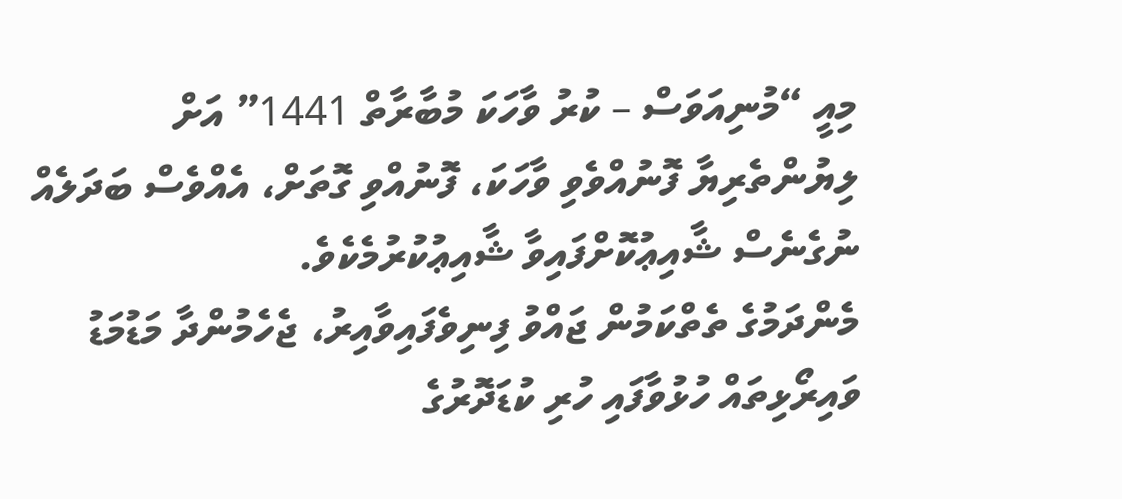މިއީ “މުނިއަވަސް – ކުރު ވާހަކަ މުބާރާތް 1441” އަށް ލިޔުންތެރިޔާ ފޮނުއްވެވި ވާހަކަ، ފޮނުއްވި ގޮތަށް، އެއްވެސް ބަދަލެއް ނުގެނެސް ޝާއިޢުކޮށްފައިވާ ޝާއިޢުކުރުމެކެވެ.
މެންދަމުގެ ތެތްކަމުން ޖައްވު ފިނިވެފައިވާއިރު، ޖެހެމުންދާ މަޑުމަޑު ވައިރޯޅިތައް ހުޅުވާފައި ހުރި ކުޑަދޮރުގެ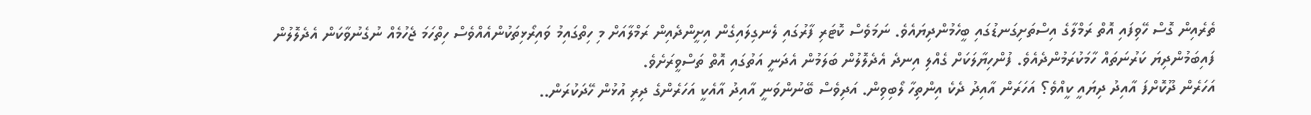ތެރެއިން ގޮސް ހޭވިފައި އޮތް ރަމްލާގެ އިސްތަށިގަނޑުގައި ބީހެމުންދިޔައެވެ. ނަމަވެސް ކޮޓަރި ފާރުގައި ލެނގިލައިގެން އިށީންދެއިން ރަމްލާއަށް މި ހިތްގައިމު ވައިރޯޅިތަކުންއެއްވެސް ހިތްހަމަ ޖެހުމެއް ނުގެނުވާކަން އެދެލޮލުން ފައިބަމުންދިޔަ ކަރުނަތައް ހާމަކުރަމުންދެއެވެ. ފުންހިޔާލަކަށް ގެއްލި އިނދެ އެދެލޮލުން ބަލަމުން އެދަނީ އަތުގައި އޮތް ތަސްވީރަށެވެ.
އަހަރެން ދޫކޮށްފަ އާއިދު ދިޔައީ ކީއްވެ؟ އަހަރަން އާއިދު ދެކެ އިންތިހާ ލޯބިވިން. އަދިވެސް ބޭނުންވަނީ އާއިދު އާއެކީ އަހަރެންގެ ދިރި އުޅުން ހޭދަކުރަން..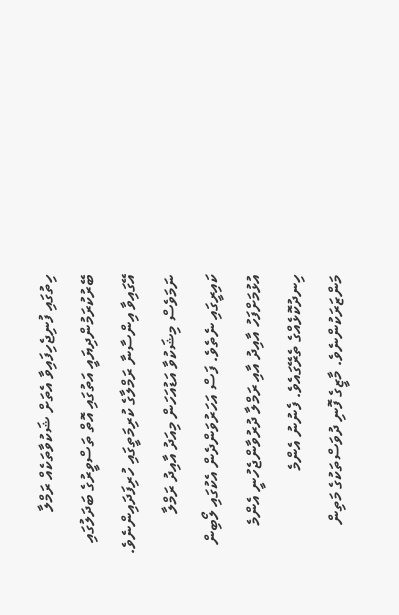ހިތުގައި ފުނިޖެހިފައިވާ އެތަށް ޝަކުވާތަކެއް ރަމްލާ ބޭރުކުރަމުންދިޔައީ އަތުގައި އޮތް ތަސްވީރުގެ ބަދަލުގައި އޭގައިވާ އިންސާނާ ރަމްލާގެ ކުރިމަތީގައި ހުރިފަދައިންނެވެ. ނަމަވެސް މިޝަކުވާ އަޑުއަހަން މިއަދު އާއިދު ރަމްލާ ކައިރީގައި ނެތެވެ. ފަސް އަހަރުވަންދެން އެކުގައި ލޯބިން އުޅުމަށްފަހު އާއިދު އާއި ރަމްލާ ދުރުވާންޖެހުނީ އެންމެ ހިނދުކޮޅެއްގެ ތެރޭގައެވެ. ފެނުނު އެންމެ މަންޒަރަކުންނެވެ. މާޒީގެ ފޮނި ދުވަސްތަކުގެ މަތިން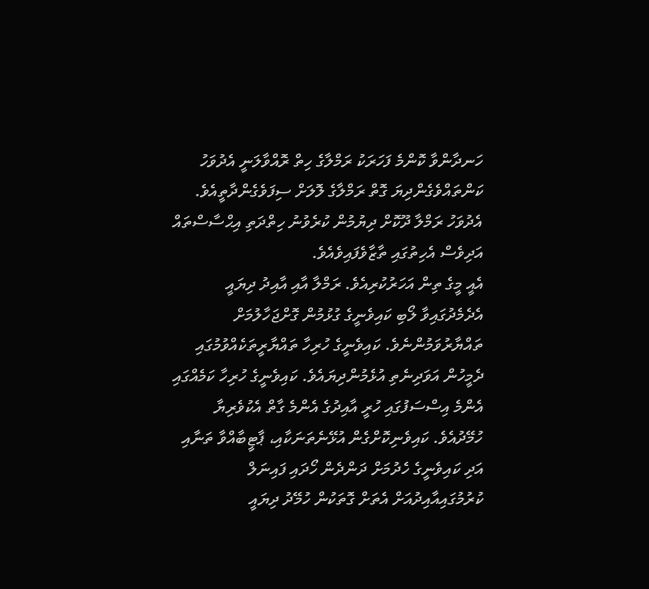ހަނދާންވާ ކޮންމެ ފަހަރަކު ރަމްލާގެ ހިތް ރޮއްވާލަނީ އެދުވަހު ކަންތައްވެގެންދިޔަ ގޮތް ރަމްލާގެ ލޮލަށް ސިފަވެގެންދާތީއެވެ. އެދުވަހު ރަމްލާ ދޫކޮށް ދިޔުމުން ކުރެވުނު ހިތްދަތި އިޙްސާސްތައް އަދިވެސް އެހިތުގައި ތާޒާވެފައިވެއެވެ.
އެއީ މީގެ ތިން އަހަރުކުރިއެވެ. ރަމްލާ އާއި އާއިދު ދިޔައީ އެދެމެދުގައިވާ ލޯބި ކައިވެނީގެ ގުޅުމުން ގޮށްޖަހާލުމަށް ތައްޔާރުވަމުންނެވެ. ކައިވެނީގެ ހުރިހާ ތައްޔާރީތަކެއްވުމުގައި ދެމީހުން އަވަދިނެތި އުޅެމުންދިޔައެވެ. ކައިވެނީގެ ހުރިހާ ކަމެއްގައި އެންމެ އިސްސަފުގައި ހުރީ އާއިދުގެ އެންމެ ގާތް އެކުވެރިޔާ ހުމޭދުއެވެ. ކައިވެނިކޮށްގެން އުޅޭނެތަނަކާއި، ޕާޓީބާއްވާ ތަނާއި އަދި ކައިވެނީގެ ހެދުމަށް ދަންދެން ހޯދައި ފައިނަލް ކުރުމުގައިއާއިދުއަށް އެތަށް ގޮތަކުން ހުމޭދު ދިޔައީ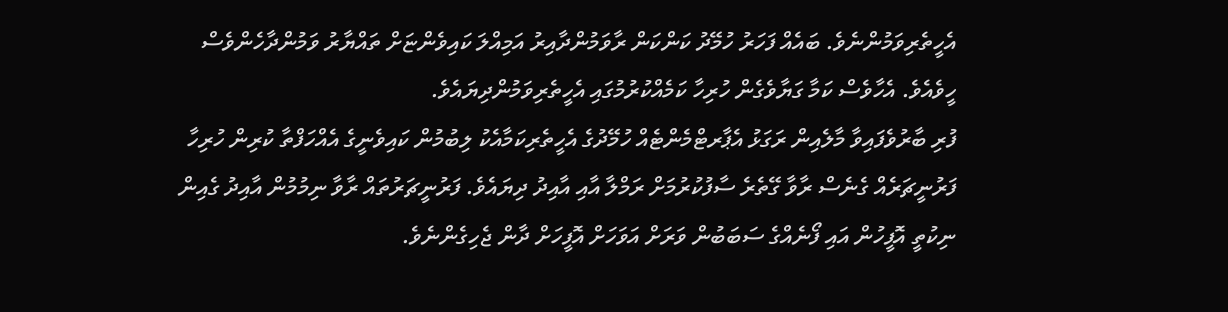އެހީތެރިވަމުންނެވެ. ބައެއް ފަހަރު ހުމޭދު ކަންކަން ރާވަމުންދާއިރު އަމިއްލަ ކައިވެންޏަށް ތައްޔާރު ވަމުންދާހެންވެސް ހީވެއެވެ. އެހާވެސް ކަމާ ގަޔާވެގެން ހުރިހާ ކަމެއްކުރުމުގައި އެހީތެރިވަމުންދިޔައެވެ.
ފުރި ބާރުވެފައިވާ މާލެއިން ރަގަޅު އެޕާރޓްމެންޓެއް ހުމޭދުގެ އެހީތެރިކަމާއެކު ލިބުމުން ކައިވެނީގެ އެއްހަފްތާ ކުރިން ހުރިހާ ފަރުނީޗަރެއް ގެނެސް ރާވާ ގޭތެރެ ސާފުކުރުމަށް ރަމްލާ އާއި އާއިދު ދިޔައެވެ. ފަރުނީޗަރުތައް ރާވާ ނިމުމުން އާއިދު ގެއިން ނިކުތީ އޮފީހުން އައި ފޯނެއްގެ ސަބަބުން ވަރަށް އަވަހަށް އޮފީހަށް ދާން ޖެހިގެންނެވެ.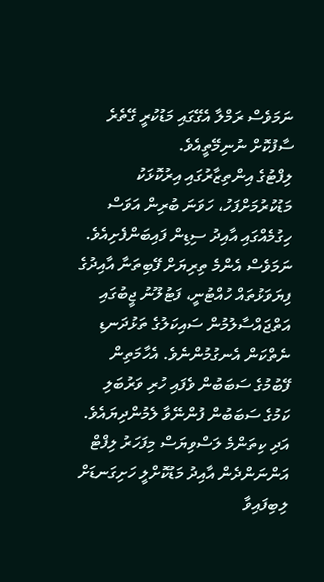ނަމަވެސް ރަމްލާ އެގޭގައި މަޑުކުރީ ގޭތެރެ ސާފުކޮށް ނުނިމޭތީއެވެ.
ލިފްޓުގެ އިންތިޒާރުގައި އިރުކޮޅަކު މަޑުކުރުމަށްފަހު، ހަވަނަ ބުރިން އަވަސް ހިގުމެއްގައި އާއިދު ސިޑިން ފައިބަންފެށިއެވެ. ނަމަވެސް އެންމެ ތިރިޔަށް ފޭބިތަނާ އާއިދުގެ ފިޔަވަޅުތައް ހުއްޓުނީ، ފަޓުލޫނު ޖީބުގައި އަތްޖައްސާލުމުން ސައިކަލުގެ ތަޅުދަނޑި ނެތްކަން އެނގުމުންނެވެ. އެހާމަތިން ފޭބުމުގެ ސަބަބުން ވެފައި ހުރި ވަރުބަލި ކަމުގެ ސަބަބުން ފުންނޭވާ ލެމުންދިޔައެވެ. އަދި ކިތަންމެ ލަސްވިޔަސް މިފަހަރު ލިފްޓް އަންނަންދެން އާއިދު މަޑުކޮށްލީ ހަށިގަނޑަށް ލިބިފައިވާ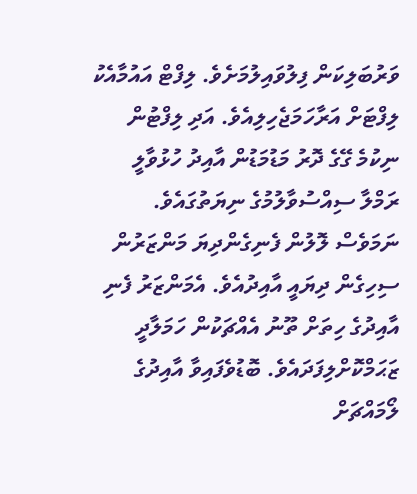ވަރުބަލިކަން ފިލުވައިލުމަށެވެ. ލިފްޓް އައުމާއެކު ލިފްޓަށް އަރާހަމަޖެހިލިއެވެ. އަދި ލިފްޓުން ނިކުމެ ގޭގެ ދޮރު މަޑުމަޑުން އާއިދު ހުޅުވާލީ ރަމްލާ ސިއްސުވާލުމުގެ ނިޔަތުގައެވެ. ނަމަވެސް ލޮލުން ފެނިގެންދިޔަ މަންޒަރުން ސިހިގެން ދިޔައީ އާއިދުއެވެ. އެމަންޒަރު ފެނި އާއިދުގެ ހިތަށް ތޫނު އެއްޗަކުން ހަމަލާދީ ޒަޙަމްކޮށްލިފަދައެވެ. ބޮޑުވެފައިވާ އާއިދުގެ ލޯމައްޗަށް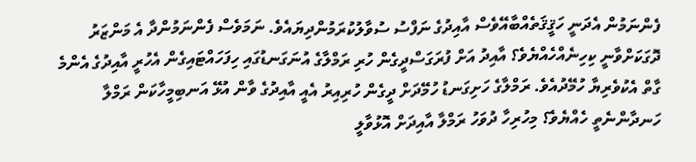ފެންނަމުން އެދަނީ ހަޤީޤަތެއްބާއޭވެސް އާއިދުގެ ނަފްސު ސުވާލުކުރަމުންދިޔައެވެ. ނަމަވެސް ފެންނަމުންދާ އެ މަންޒަރު ދޮގަކަށްވާނީ ކިހިނެއްހެއްޔެވެ؟ އާއިދު އަށް ފުރަގަސްދީގެން ހުރި ރަމްލާގެ އުނަގަނޑުގައި ހިފަހައްޓައިގެން އެހުރީ އާއިދުގެ އެންމެ ގާތް އެކުވެރިޔާ ހުމޭދުއެވެ. ރަމްލާގެ ހަށިގަނޑު ހުމޭދަށް ދީގެން ހުރިއިރު އެއީ އާއިދުގެ ވާން އުޅޭ އަނބިމީހާކަން ރަމްލާ ހަނދާންނެތީ ހެއްޔެވެ؟ މިހުރިހާ ދުވަހު ރަމްލާ އާއިދަށް އޮޅުވާލީ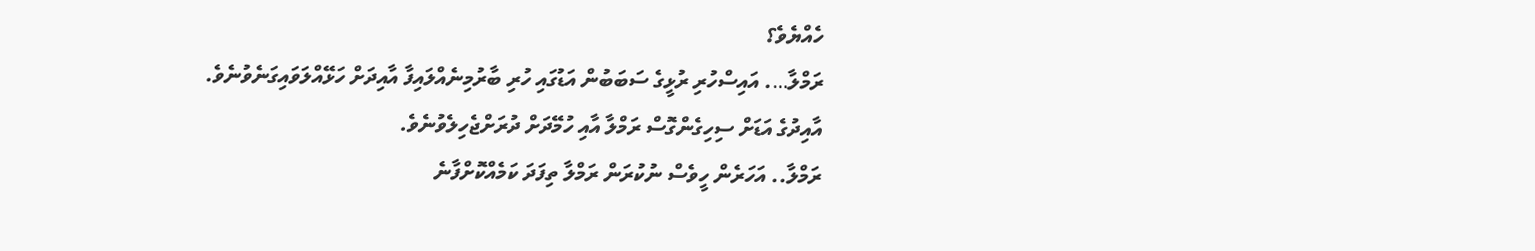ހެއްޔެވެ؟
ރަމްލާ…. އައިސްހުރި ރުޅީގެ ސަބަބުން އަޑުގައި ހުރި ބާރުމިނެއްލައިފާ އާއިދަށް ހަޅޭއްލަވައިގަނެވުނެވެ.
އާއިދުގެ އަޑަށް ސިހިގެންގޮސް ރަމްލާ އާއި ހުމޭދަށް ދުރަށްޖެހިލެވުނެވެ.
ރަމްލާ.. އަހަރެން ހީވެސް ނުކުރަން ރަމްލާ ތިފަދަ ކަމެއްކޮށްފާނެ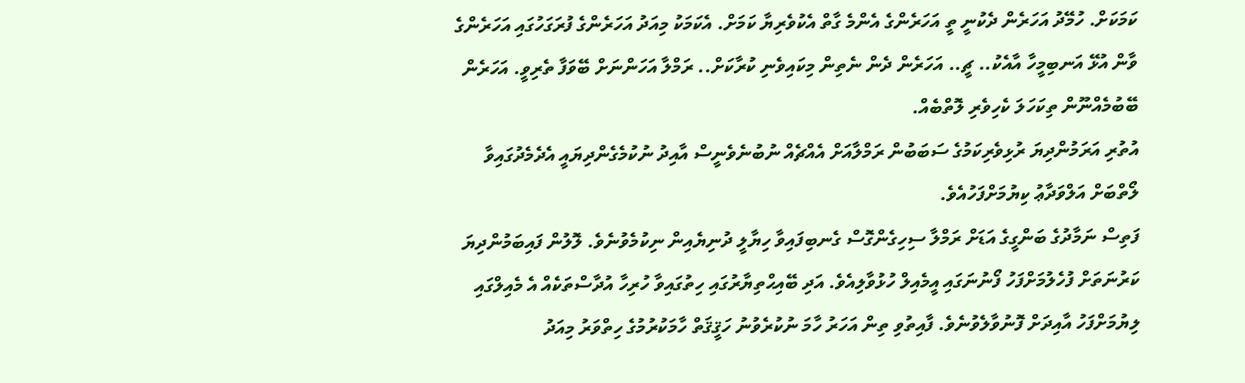ކަމަކަށް. ހުމޭދު އަހަރެން ދެކުނީ ތީ އަހަރެންގެ އެންމެ ގާތް އެކުވެރިޔާ ކަމަށް. އެކަމަކު މިއަދު އަހަރެންގެ ފުރަގަހުގައި އަހަރެންގެ ވާން އުޅޭ އަނބިމީހާ އާއެކު.. ޗީ.. އަހަރެން ދެން ނެތިން މިކައިވެނި ކުރާކަށް.. ރަމްލާ އަހަންނަށް ބޭވަފާ ތެރިވީ. އަހަރެން ބޭބުމެއްނޫން ތިކަހަލަ ކެހިވެރި ލޮތްބެއް.
އުތުރި އަރަމުންދިޔަ ރުޅިވެރިކަމުގެ ސަބަބުން ރަމްލާއަށް އެއްޗެއް ނުބުނެވެނީސް އާއިދު ނުކުމެގެންދިޔައީ އެދެމެދުގައިވާ ލޯތްބަށް އަލްވަދާޢު ކިޔުމަށްފަހުއެވެ.
ފަތިސް ނަމާދުގެ ބަންގީގެ އަޑަށް ރަމްލާ ސިހިގެންގޮސް ގެނބިފައިވާ ހިޔާލީ ދުނިޔެއިން ނިކުމެވުނެވެ. ލޮލުން ފައިބަމުންދިޔަ ކަރުނަތަށް ފުހެލުމަށްފަހު ފޯނުނަގައި އީމެއިލް ހުޅުވާލިއެވެ. އަދި ބޭއިޙްތިޔާރުގައި ހިތުގައިވާ ހުރިހާ އުދާސްތަކެއް އެ މެއިލްގައި ލިޔުމަށްފަހު އާއިދަށް ފޮނުވާލެވުނެވެ. ފާއިތުވި ތިން އަހަރު ހާމަ ނުކުރެވުނު ހަޤީޤަތް ހާމަކުރުމުގެ ހިތްވަރު މިއަދު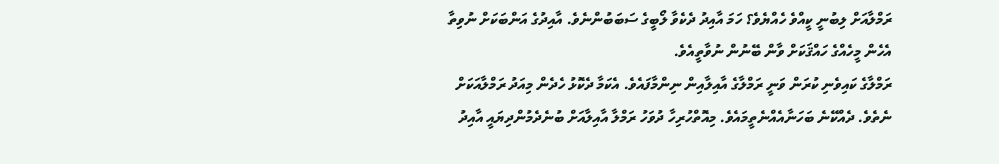ރަމްލާއަށް ލިބުނީ ކީއްވެ ހެއްޔެވެ؟ ހަމަ އާއިދު ދެކެވާ ލޯބީގެ ސަބަބުންނެވެ. އާއިދުގެ އަންބަކަށް ނުވިތާ އެހެން މީހެއްގެ ހައްޤަކަށް ވާން ބޭނުން ނުވާތީއެވެ.
ރަމްލާގެ ކައިވެނި ކުރަން ވަނީ ރަމްލާގެ އާއިލާއިން ނިންމާފައެވެ. އެކަމާ ދެކޮޅު ހެދެން މިއަދު ރަމްލާއަކަށް ނެތެވެ. ދެއްކޭނެ ބަހަނާއެއްނެތީމައެވެ. މިއޮތްހުރިހާ ދުވަހު ރަމްލާ އާއިލާއަށް ބުނެދެމުންދިޔައީ އާއިދު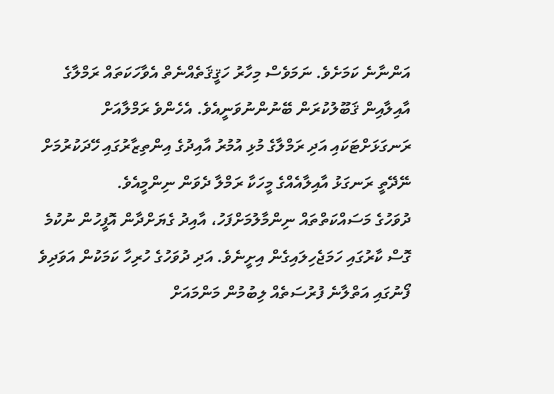އަންނާނެ ކަމަށެވެ. ނަމަވެސް މިހާރު ހަޤީޤަތެއްނެތް އެވާހަކަތައް ރަމްލާގެ އާއިލާއިން ޤަބޫލުކުރަން ބޭނުންނުވަނީއެވެ. އެހެންވެ ރަމްލާއަށް ރަނގަޅަށްޓަކައި އަދި ރަމްލާގެ މުޅި އުމުރު އާއިދުގެ އިންތިޒާރުގައި ހޭދަކުރުމަށް ނޭދޭތީ ރަނގަޅު އާއިލާއެއްގެ މީހަކާ ރަމްލާ ދެވަން ނިންމީއެވެ.
ދުވަހުގެ މަސައްކަތްތައް ނިންމާލުމަށްފަހު، އާއިދު ގެޔަށްދާން އޮފީހުން ނުކުމެ ގޮސް ކާރުގައި ހަމަޖެހިލައިގެން އިށީނެވެ. އަދި ދުވަހުގެ ހުރިހާ ކަމަކުން އަވަދިވެ ފޯނުގައި އަތްލާނެ ފުރުސަތެއް ލިބުމުން މަންމައަށް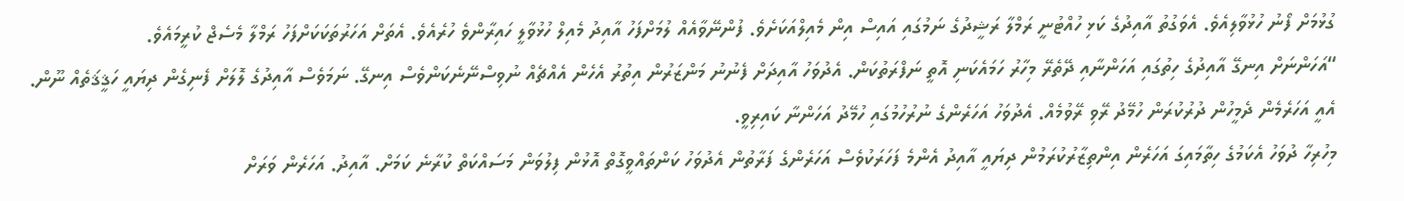ގުޅުމަށް ފޯނު ހުޅުވާލިއެވެ. އެވަގުތު އާއިދުގެ ކަޅި ހުއްޓުނީ ރަމްލާ ރަޝީދުގެ ނަމުގައި އައިސް އިން މެއިލްއަކަށެވެ. ފުންނޭވާއެއް ލުމަށްފަހު އާއިދު މެއިލް ހުޅުވާލީ ހައިރާންވެ ހުރެއެވެ. އެތަށް އަހަރުތަކަކަށްފަހު ރަމްލާ މެސެޖް ކުރީމައެވެ.
“އަހަންނަށް އިނގޭ އާއިދުގެ ހިތުގައި އަހަންނާއި ދޭތެރޭ މިހާރު ހަމައެކަނި އޮތީ ނަފްރަތުކަން. އެދުވަހު އާއިދަށް ފެނުނު މަންޒަރުން އިތުރު އެހެން އެއްޗެއް ނުވިސްނޭނެކަންވެސް އިނގޭ. ނަމަވެސް އާއިދުގެ ލޮލަށް ފެނިގެން ދިޔައީ ހަޤީޤަތެއް ނޫން. އެއީ އަހަރެމެން ދެމީހުން ދުރުކުރަން ހުމޭދު ރޭވި ރޭވުމެއް. އެދުވަހު އަހަރެންގެ ނުރުހުމުގައި ހުމޭދު އަހަންނާ ކައިރިވީ.
މިހުރިހާ ދުވަހު އެކަމުގެ ހިތާމައިގަ އަހަރެން އިންތިޒާރުކުރަމުން ދިޔައީ އާއިދު އެންމެ ފަހަރަކުވެސް އަހަރެންގެ ފަރާތުން އެދުވަހު ކަންތައްވީގޮތް އޮޅުން ފިލުވަން މަސައްކަތް ކުރާނެ ކަމަށް. އާއިދު. އަހަރެން ވަރަށް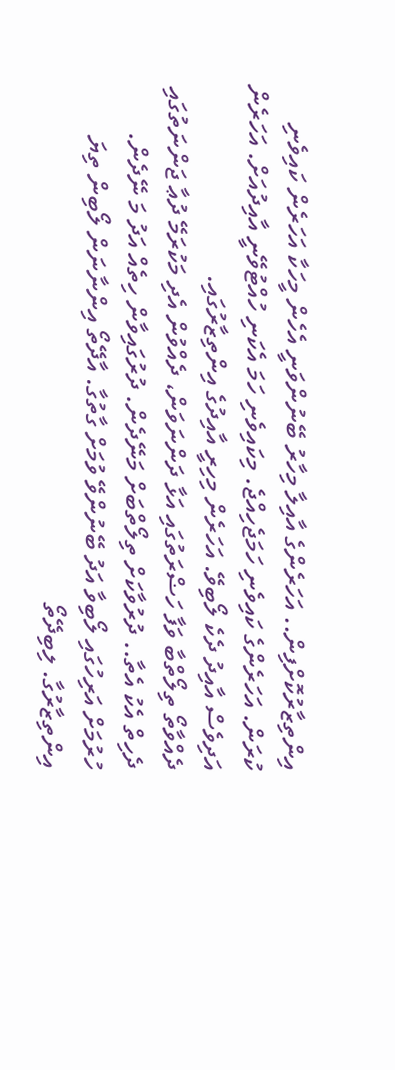އިންތިޒާރުކޮށްފިން.. އަހަރެންގެ އާއިލާ މިހާރު ބޭނުންވަނީ އެހެން މީހަކާ އަހަރެން ކައިވެނި ކުރަން. އަހަރެންގެ ކައިވެނި ހަމަޖެހިއްޖެ. މިކައިވެނި ހަމަ އެކަނި ހުއްޓުވޭނީ އާއިދުއަށް. އަހަރެން އަދިވެސް އާއިދު ދެކެ ލޯބިވޭ. އަހަރެން މިހިރީ އާއިދުގެ އިންތިޒާރުގައި.
ދެއްވާތޯ ތިލޯތްބާ ވަފާ ހަޟްރަތުގައި އަޅާ ދަންނަވަން، ދެއްވުން އެދި މަކުރަމޭ ދުޢާ ޖަންނަތުގައި ދެހިތް އެކު އެތާ.. ދުރުވާކަށް ތިލޯތްބަށް މަނޭދެން. ދުރުގައިވާން ހިތެއް އަދު މަ ނޭދެން. ހުރުމަށް އަރިހުގައި ލޯބިވާ އަދު ބޭނުންވޭ ވުމަށް ގާތުގާ. އާދޭތޯ އިންނާނަން ލޯބިން ތިޔަ އިންތިޒާރުގާ. ލިބިދޭތޯ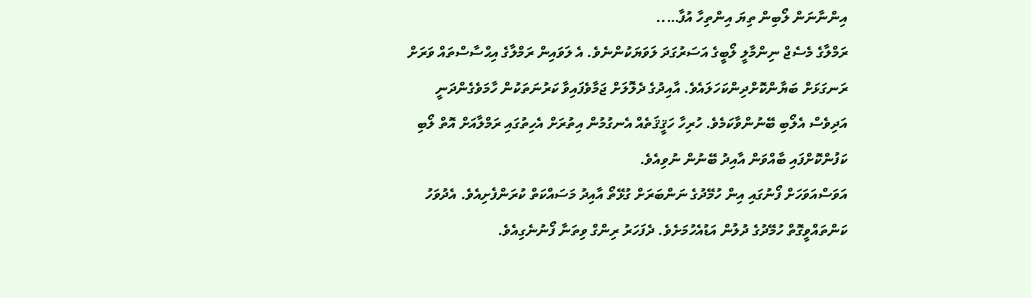އިންނާނަން ލޯބިން ތިޔަ އިންތިހާ އުފާ…..
ރަމްލާގެ މެސެޖް ނިންމާލީ ލޯބީގެ އަސަރުގަދަ ލަވަޔަކުންނެވެ. އެ ލަވައިން ރަމްލާގެ އިޙްސާސްތައް ވަރަށް ރަނގަޅަށް ބަޔާންކޮށްދިންކަހަލައެވެ. އާއިދުގެ ދެލޮލަށް ޖަމާވެފައިވާ ކަރުނަތަކުން ހާމަވެގެންދަނީ އަދިވެސް އެލޯބި ބޭނުންވާކަމެވެ. ހުރިހާ ހަޤީޤަތެއް އެނގުމުން އިތުރަށް އެހިތުގައި ރަމްލާއަށް އޮތް ލޯބި ކަފުންކޮށްފައި ބާއްވަން އާއިދު ބޭނުން ނުވިއެވެ.
އަވަސްއަވަހަށް ފޯނުގައި އިން ހުމޭދުގެ ނަންބަރަށް ގުޅޭތޯ އާއިދު މަސައްކަތް ކުރަންފެށިއެވެ. އެދުވަހު ކަންތައްވީގޮތް ހުމޭދުގެ ދުލުން އަޑުއެހުމަށެވެ. ދެފަހަރު ރިންގް ވިތަނާ ފޯނުނެގިއެވެ.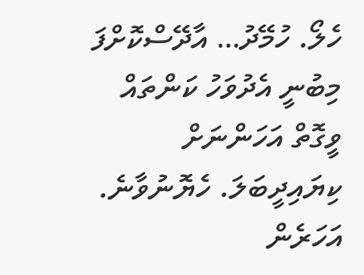ހެލޯ. ހުމޭދު… އާދޭސްކޮށްފަ މިބުނީ އެދުވަހު ކަންތައް ވީގޮތް އަހަންނަށް ކިޔައިދީބަލަ. ހެޔޮނުވާނެ. އަހަރެން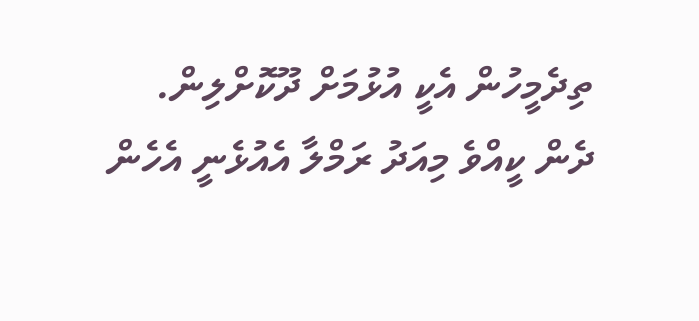ތިދެމީހުން އެކީ އުޅުމަށް ދޫކޮށްލިން. ދެން ކީއްވެ މިއަދު ރަމްލާ އެއުޅެނީ އެހެން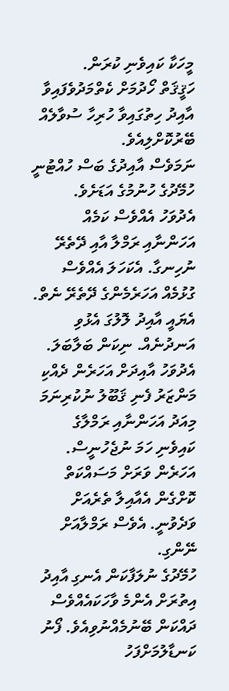މީހަކާ ކައިވެނި ކުރަން.
ހަޤީޤަތް ހޯދުމަށް ކެތްމަދުވެފައިވާ އާއިދު ހިތުގައިވާ ހުރިހާ ސުވާލެއް ބޭރުކޮށްލިއެވެ.
ނަމަވެސް އާއިދުގެ ބަސް ހުއްޓުނީ ހުމޭދުގެ ހުނުމުގެ އަޑަށެވެ.
އެދުވަހު އެއްވެސް ކަމެއް އަހަންނާއި ރަމްލާ އާއި ދޭތެރޭ ނުހިނގާ. އެކަހަލަ އެއްވެސް ގުޅުމެއް އަހަރެމެންގެ ދޭތެރޭ ނެތް. އެޔައީ އާއިދު ލޮލުގަ އެޅުވި އަނދުނެއް. ނިކަން ބަލާބަލަ. އެދުވަހު އާއިދަށް އަހަރެން ދެއްކި މަންޒަރު ފެނި ޤަބޫލު ނުކުރިނަމަ މިއަދު އަހަންނާއި ރަމްލާގެ ކައިވެނި ހަމަ ނުޖެހުނީސް. އަހަރެން ވަރަށް މަސައްކަތް ކޮށްގެން އެއާއިލާ ތެރެއަށް ވަދެވުނީ. އެވެސް ރަމްލާއަށް ނޭންގި.
ހުމޭދުގެ ނުލަފާކަން އެނގި އާއިދު އިތުރަށް އެންމެ ވާހަކައެއްވެސް ދައްކަން ބޭނުމެއްނުވިއެވެ. ފޯނު ކަނޑާލުމަށްފަހު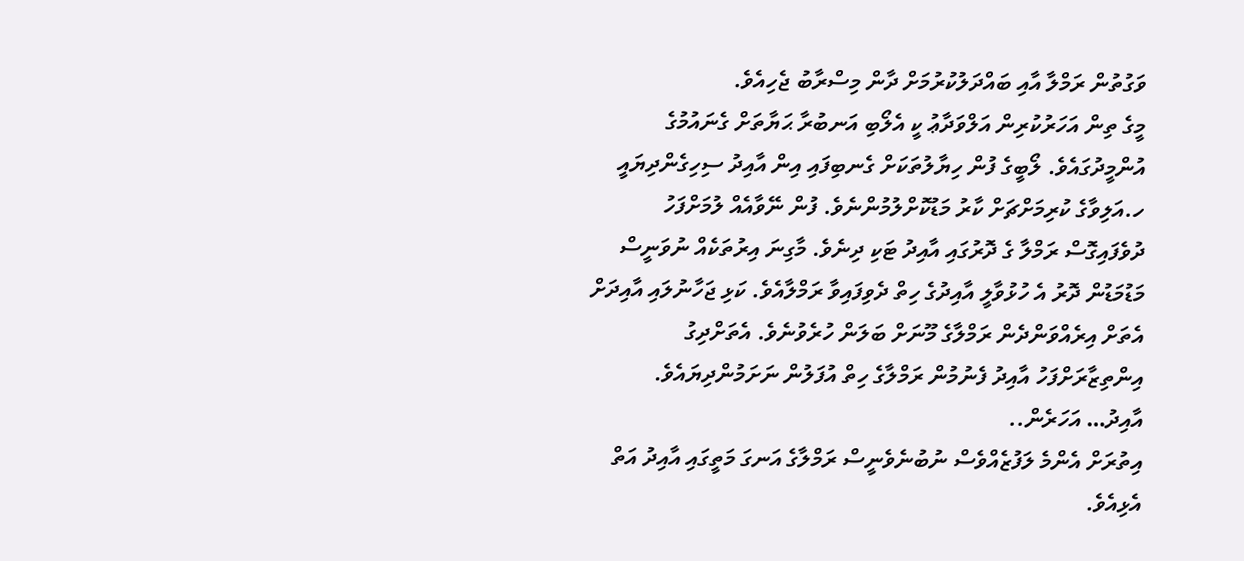ވަގުތުން ރަމްލާ އާއި ބައްދަލުކުރުމަށް ދާން މިސްރާބު ޖެހިއެވެ.
މީގެ ތިން އަހަރުކުރިން އަލްވަދާޢު ކީ އެލޯބި އަނބުރާ ޙަޔާތަށް ގެނައުމުގެ އުންމީދުގައެވެ. ލޯބީގެ ފުން ހިޔާލުތަކަށް ގެނބިފައި އިން އާއިދު ސިހިގެންދިޔައީ ހ.އަލިވާގެ ކުރިމަށްޗަށް ކާރު މަޑުކޮށްލުމުންނެވެ. ފުން ނޭވާއެއް ލުމަށްފަހު ދުވެފައިގޮސް ރަމްލާ ގެ ދޮރުގައި އާއިދު ޓަކި ދިނެވެ. މާގިނަ އިރުތަކެއް ނުވަނީސް މަޑުމަޑުން ދޮރު އެ ހުޅުވާލީ އާއިދުގެ ހިތް ދެވިފައިވާ ރަމްލާއެވެ. ކަޅި ޖަހާނުލައި އާއިދަށް އެތަށް އިރެއްވަންދެން ރަމްލާގެ މޫނަށް ބަލަން ހުރެވުނެވެ. އެތަށްދިގު އިންތިޒާރަށްފަހު އާއިދު ފެނުމުން ރަމްލާގެ ހިތް އުފަލުން ނަށަމުންދިޔައެވެ.
އާއިދު… އަހަރެން..
އިތުރަށް އެންމެ ލަފުޒެއްވެސް ނުބުނެވެނީސް ރަމްލާގެ އަނގަ މަތީގައި އާއިދު އަތް އެޅިއެވެ.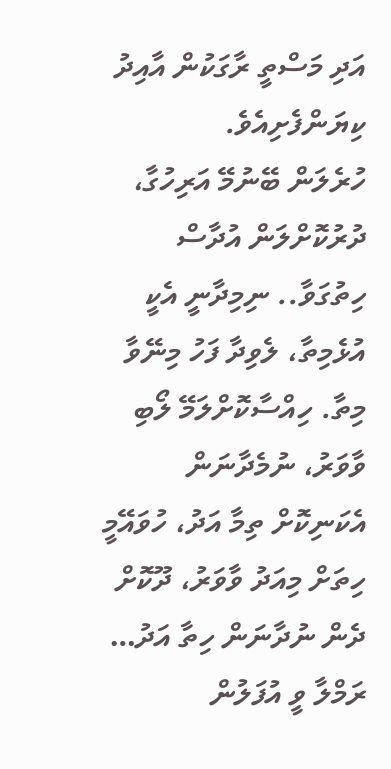އަދި މަސްތީ ރާގަކުން އާއިދު ކިޔަންފެށިއެވެ.
ހުރެލަން ބޭނުމޭ އަރިހުގާ، ދުރުކޮށްލަން އުދާސް ހިތުގަވާ.. ނިމިދާނީ އެކީ އުޅެމިތާ، ލެވިދާ ފަހު މިނޭވާ މިތާ. ހިއްސާކޮށްލަމޭ ލޯބި ވާވަރު، ނުމެދާނަން އެކަނިކޮށް ތިމާ އަދު، ހުވައޭމީ ހިތަށް މިއަދު ވާވަރު، ދޫކޮށް ދެން ނުދާނަން ހިތާ އަދު…
ރަމްލާ ވީ އުފަލުން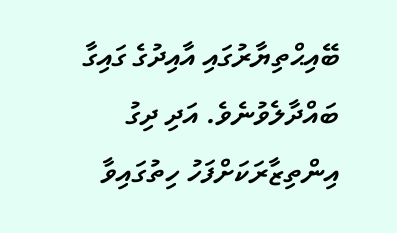ބޭއިޙްތިޔާރުގައި އާއިދުގެ ގައިގާ ބައްދާލެވުނެވެ. އަދި ދިގު އިންތިޒާރަކަށްފަހު ހިތުގައިވާ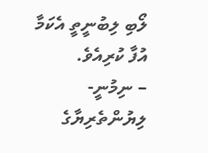ލޯބި ލިބުނީތީ އެކަމާ އުފާ ކުރިއެވެ.
– ނިމުނީ-
ލިޔުންތެރިޔާގެ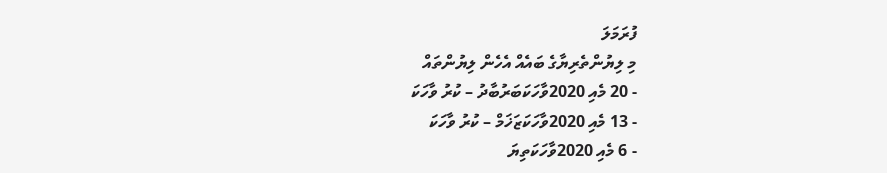ފުރަމަލަ
މި ލިޔުންތެރިޔާގެ ބައެއް އެހެން ލިޔުންތައް
- 20 މެއި 2020ވާހަކަބަރުބާދު – ކުރު ވާހަކަ
- 13 މެއި 2020ވާހަކަޒަޚަމް – ކުރު ވާހަކަ
- 6 މެއި 2020ވާހަކަތިޔަ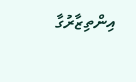އިންތިޒާރުގާ